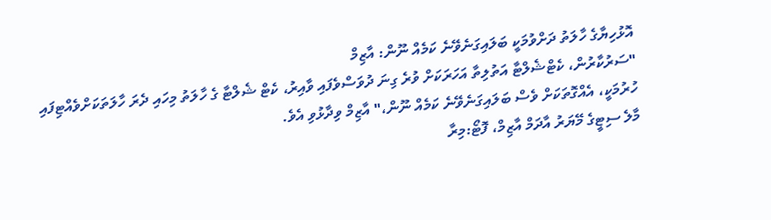އޮޅުހިޔާގެ ހާލަތު ދަށްވުމަކީ ބަލައިގަނެވޭނެ ކަމެއް ނޫން: އާޒިމް
"ސަރުކާރުން، ކެޓްޝެލްޓާ އަތުލިތާ އަހަރަކަށް ވުރެ ގިނަ ދުވަސްވެފައި ވާއިރު، ކެޓް ޝެލްޓާ ގެ ހާލަތު މިހައި ދެރަ ހާލަތަކަށްވެއްޓިފައި ހުރުމަކީ، އެއްގޮތަކަށް ވެސް ބަލައިގަނެވޭނެ ކަމެއް ނޫން،" އާޒިމް ވިދާޅުވި އެވެ.
މާލެ ސިޓީގެ މޭޔަރު އާދަމް އާޒިމް، ފޮޓޯ:މިރާ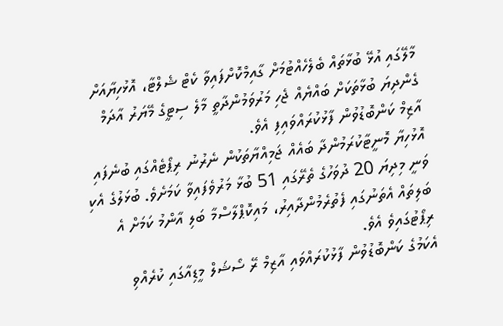މާލޭގައި އުޅޭ ބުޅާތައް ބެލެހެއްޓުމަށް ގާއިމްކޮށްފައިވާ ކެޓް ޝެލްޓާ، އޮޅުހިޔާއަށް ގެންދިޔަ ބުޅާތަކަށް ބައްޔެއް ޖެހި މަރުވަމުންދާތީ މާލެ ސިޓީގެ މޭޔަރު އާދަމް އާޒިމް ކަންބޮޑުވުން ފާޅުކުރައްވައިފި އެވެ.
އޮޅުހިޔާ މޮނީޓާކުރަމުންދާ ބައެއް ޖަމިއްޔާތަކުން ނެރުނު ރިޕޯޓެއްގައި ބުނެފައި ވަނީ މިދިޔަ 20 ދުވަހުގެ ތެރޭގައި 51 ބުޅާ މަރުވެފައިވާ ކަމަށެވެ. ބުޅަލުގެ އެކި ބަލިތައް އެތަނުގައި ފެތުރެމުންދާއިރު، މައިކޮޕްލާސްމާ ބަލި އާންމު ކަމަށް އެ ރިޕޯޓުގައިވެ އެވެ.
އެކަމުގެ ކަންބޮޑުވުން ފާޅުކުރައްވައި އާޒިމް ރޭ ސޯޝަލް މީޑިއާގައި ކުރެއްވި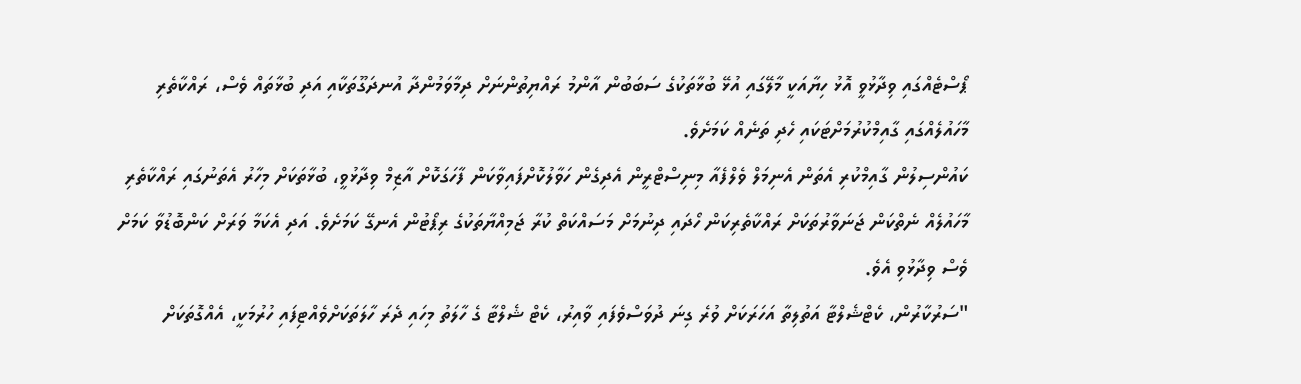ޕޯސްޓެއްގައި ވިދާޅުވީ އޮޅު ހިޔާއަކީ މާލޭގައި އުޅޭ ބުޅާތަކުގެ ސަބަބުން އާންމު ރައްޔިތުންނަށް ދިމާވަމުންދާ އުނދަގޫތަކާއި އަދި ބުޅާތައް ވެސް، ރައްކާތެރި މާހައުލެއްގައި ގާއިމްކުރުމަށްޓަކައި ހެދި ތަނެއް ކަމަށެވެ.
ކައުންސިލުން ގާއިމްކުރި އެތަން އެނިމަލް ވެލްފެއާ މިނިސްޓްރީން އެދިގެން ހަވާލުކޮށްފައިވާކަން ފާހަގަކޮށް އާޒިމް ވިދާޅުވީ، ބުޅާތަކަށް މިހާރު އެތަނުގައި ރައްކާތެރި މާހައުލެއް ނެތްކަން ޖަނަވާރުތަކަށް ރައްކާތެރިކަން ހޯދައި ދިނުމަށް މަސައްކަތް ކުރާ ޖަމިއްޔާތަކުގެ ރިޕޯޓުން އެނގޭ ކަމަށެވެ. އަދި އެކަމާ ވަރަށް ކަންބޮޑުވާ ކަމަށް ވެސް ވިދާޅުވި އެވެ.
"ސަރުކާރުން، ކެޓްޝެލްޓާ އަތުލިތާ އަހަރަކަށް ވުރެ ގިނަ ދުވަސްވެފައި ވާއިރު، ކެޓް ޝެލްޓާ ގެ ހާލަތު މިހައި ދެރަ ހާލަތަކަށްވެއްޓިފައި ހުރުމަކީ، އެއްގޮތަކަށް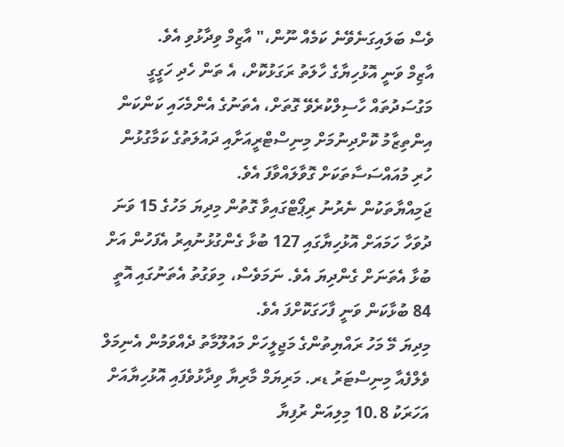ވެސް ބަލައިގަނެވޭނެ ކަމެއް ނޫން،" އާޒިމް ވިދާޅުވި އެވެ.
އާޒިމް ވަނީ އޮޅުހިޔާގެ ހާލަތު ރަގަޅުކޮށް، އެ ތަން ހެދި ހަގީގީ މަގުސަދުތައް ހާސިލްކުރެވޭ ގޮތަށް، އެތަނުގެ އެންމެހައި ކަންކަން އިންތިޒާމު ކޮށްދިނުމަށް މިނިސްޓްރީއަށާއި ދައުލަތުގެ ކަމާގުޅުން ހުރި މުއައްސަސާތަކަށް ގޮވާލައްވާފަ އެވެ.
ޖަމިއްޔާތަކުން ނެރުނު ރިޕޯޓްގައިވާ ގޮތުން މިދިޔަ މަހުގެ 15 ވަނަ ދުވަހާ ހަމައަށް އޮޅުހިޔާގައި 127 ބުޅާ ގެންގުޅުނުއިރު އެފަހުން އަށް ބުޅާ އެތަނަށް ގެންދިޔަ އެވެ. ނަމަވެސް، މިވަގުތު އެތަނުގައި އޮތީ 84 ބުޅާކަން ވަނީ ފާހަގަކޮށްފަ އެވެ.
މިދިޔަ މޭ މަހު ރައްޔިތުންގެ މަޖިލީހަށް މައުލޫމާތު ދެއްވަމުން އެނިމަލް ވެލްފެއާ މިނިސްޓަރު ޑރ. މަރިޔަމް މާރިޔާ ވިދާޅުވެފައި އޮޅުހިޔާއަށް އަހަރަކު 10.8 މިލިއަން ރުފިޔާ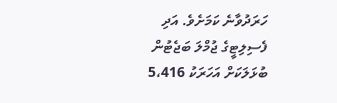ހަރަދުވާނެ ކަމަށެވެ. އަދި ފެސިލިޓީގެ ޖުމްލަ ބަޖެޓުން ބުޅަލަކަށް އަހަރަކު 5،416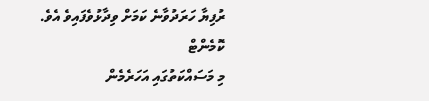ރުފިޔާ ހަރަދުވާނެ ކަމަށް ވިދާޅުވެފައިވެ އެވެ.
ކޮމެންޓް
މި މަސައްކަތުގައި އަހަރެމެން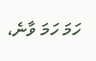ހަމަ ހަމަ ވާނެ،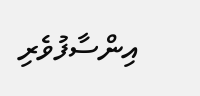އިންސާފުވެރި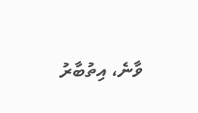ވާނެ، އިތުބާރު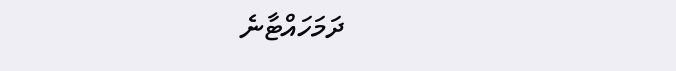ދަމަހައްޓާނެ